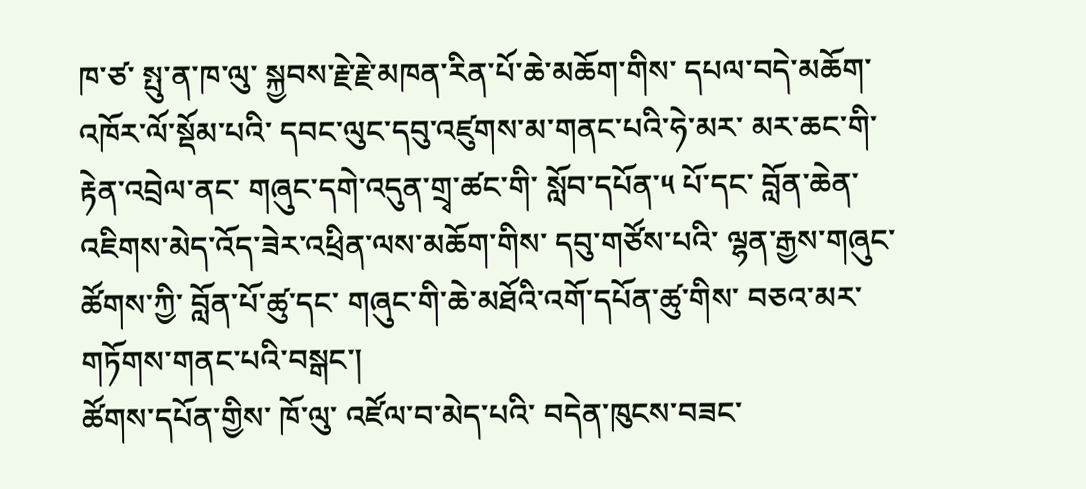ཁ་ཙ་ སྤུ་ན་ཁ་ལུ་ སྐྱབས་རྗེ་རྗེ་མཁན་རིན་པོ་ཆེ་མཆོག་གིས་ དཔལ་བདེ་མཆོག་འཁོར་ལོ་སྡོམ་པའི་ དབང་ལུང་དབུ་འཛུགས་མ་གནང་པའི་ཧེ་མར་ མར་ཆང་གི་རྟེན་འབྲེལ་ནང་ གཞུང་དགེ་འདུན་གྲྭ་ཚང་གི་ སློབ་དཔོན་༥ པོ་དང་ བློན་ཆེན་འཇིགས་མེད་འོད་ཟེར་འཕྲིན་ལས་མཆོག་གིས་ དབུ་གཙོས་པའི་ ལྷན་རྒྱས་གཞུང་ཚོགས་ཀྱི་ བློན་པོ་ཚུ་དང་ གཞུང་གི་ཆེ་མཐོའི་འགོ་དཔོན་ཚུ་གིས་ བཅའ་མར་གཏོགས་གནང་པའི་བསྒང་།
ཚོགས་དཔོན་གྱིས་ ཁོ་ལུ་ འཛོལ་བ་མེད་པའི་ བདེན་ཁུངས་བཟང་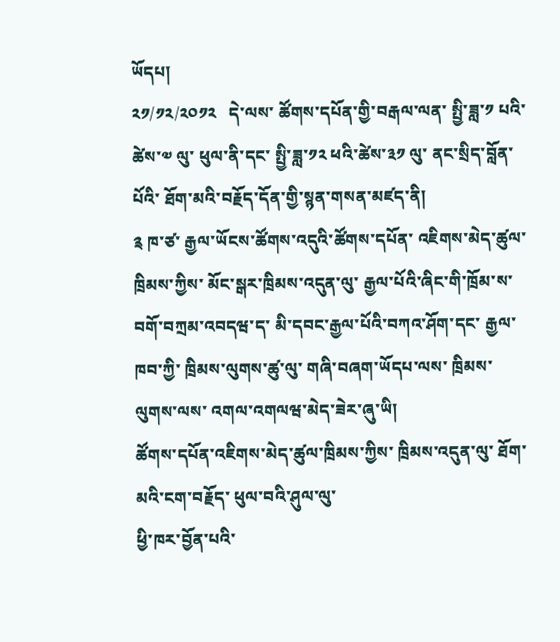ཡོདཔ།
༢༡/༡༢/༢༠༡༢   དེ་ལས་ ཚོགས་དཔོན་གྱི་བརྒལ་ལན་ སྤྱི་ཟླ་༡ པའི་ཚེས་༧ ལུ་ ཕུལ་ནི་དང་ སྤྱི་ཟླ་༡༢ ཕའི་ཚེས་༣༡ ལུ་ ནང་སྲིད་བློན་པོའི་ ཐོག་མའི་བརྗོད་དོན་གྱི་སྙན་གསན་མཛད་ནི།
༉ ཁ་ཙ་ རྒྱལ་ཡོངས་ཚོགས་འདུའི་ཚོགས་དཔོན་ འཇིགས་མེད་ཚུལ་ཁྲིམས་ཀྱིས་ མོང་སྒར་ཁྲིམས་འདུན་ལུ་ རྒྱལ་པོའི་ཞིང་གི་ཁྲོམ་ས་བགོ་བཀྲམ་འབདཝ་ད་ མི་དབང་རྒྱལ་པོའི་བཀའ་ཤོག་དང་ རྒྱལ་ཁབ་ཀྱི་ ཁྲིམས་ལུགས་ཚུ་ལུ་ གཞི་བཞག་ཡོདཔ་ལས་ ཁྲིམས་ལུགས་ལས་ འགལ་འགལཝ་མེད་ཟེར་ཞུ་ཡི།
ཚོགས་དཔོན་འཇིགས་མེད་ཚུལ་ཁྲིམས་ཀྱིས་ ཁྲིམས་འདུན་ལུ་ ཐོག་མའི་ངག་བརྗོད་ ཕུལ་བའི་ཤུལ་ལུ་
ཕྱི་ཁར་བྱོན་པའི་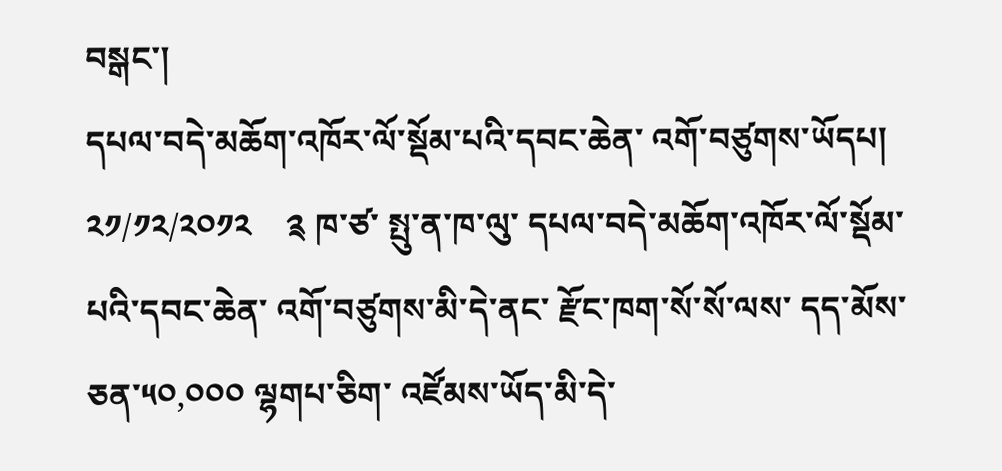བསྒང་།
དཔལ་བདེ་མཆོག་འཁོར་ལོ་སྡོམ་པའི་དབང་ཆེན་ འགོ་བཙུགས་ཡོདཔ།
༢༡/༡༢/༢༠༡༢    ༉ ཁ་ཙ་ སྤུ་ན་ཁ་ལུ་ དཔལ་བདེ་མཆོག་འཁོར་ལོ་སྡོམ་པའི་དབང་ཆེན་ འགོ་བཙུགས་མི་དེ་ནང་ རྫོང་ཁག་སོ་སོ་ལས་ དད་མོས་ཅན་༥༠,༠༠༠ ལྷགཔ་ཅིག་ འཛོམས་ཡོད་མི་དེ་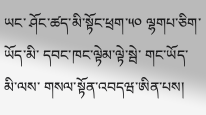ཡང་ ཤོང་ཚད་མི་སྟོང་ཕྲག་༥༠ ལྷགཔ་ཅིག་ཡོད་མི་ དབང་ཁང་ལྟེམ་ལྟེ་སྦེ་ གང་ཡོད་མི་ལས་ གསལ་སྟོན་འབདཝ་ཨིན་པས།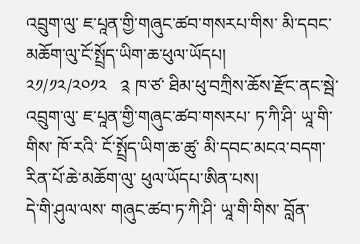འབྲུག་ལུ་ ཇ་པཱན་གྱི་གཞུང་ཚབ་གསརཔ་གིས་ མི་དབང་མཆོག་ལུ་ངོ་སྤྲོད་ཡིག་ཆ་ཕུལ་ཡོདཔ།
༢༡/༡༢/༢༠༡༢   ༉ ཁ་ཙ་ ཐིམ་ཕུ་བཀྲིས་ཆོས་རྫོང་ནང་སྦེ་ འབྲུག་ལུ་ ཇ་པཱན་གྱི་གཞུང་ཚབ་གསརཔ་ ཏ་ཀི་ཤི་ ཡཱ་གི་གིས་ ཁོ་རའི་ ངོ་སྤྲོད་ཡིག་ཆ་ཚུ་ མི་དབང་མངའ་བདག་རིན་པོ་ཆེ་མཆོག་ལུ་ ཕུལ་ཡོདཔ་ཨིན་པས།
དེ་གི་ཤུལ་ལས་ གཞུང་ཚབ་ཏ་ཀི་ཤི་ ཡཱ་གི་གིས་ བློན་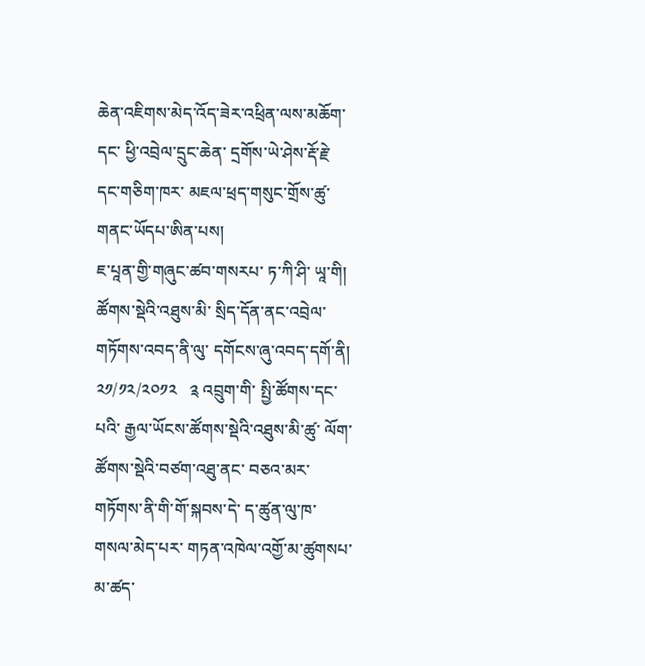ཆེན་འཇིགས་མེད་འོད་ཟེར་འཕྲིན་ལས་མཆོག་དང་ ཕྱི་འབྲེལ་དྲུང་ཆེན་ དྲགོས་ཡེ་ཤེས་རྡོ་རྗེ་དང་གཅིག་ཁར་ མཇལ་ཕྲད་གསུང་གྲོས་ཚུ་ གནང་ཡོདཔ་ཨིན་པས།
ཇ་པཱན་གྱི་གཞུང་ཚབ་གསརཔ་ ཏ་ཀི་ཤི་ ཡཱ་གི།
ཚོགས་སྡེའི་འཐུས་མི་ སྲིད་དོན་ནང་འབྲེལ་གཏོགས་འབད་ནི་ལུ་ དགོངས་ཞུ་འབད་དགོ་ནི།
༢༡/༡༢/༢༠༡༢   ༉ འབྲུག་གི་ སྤྱི་ཚོགས་དང་པའི་ རྒྱལ་ཡོངས་ཚོགས་སྡེའི་འཐུས་མི་ཚུ་ ལོག་ཚོགས་སྡེའི་བཙག་འཐུ་ནང་ བཅའ་མར་གཏོགས་ནི་གི་གོ་སྐབས་དེ་ ད་ཚུན་ལུ་ཁ་གསལ་མེད་པར་ གཏན་འཁེལ་འགྱོ་མ་ཚུགསཔ་མ་ཚད་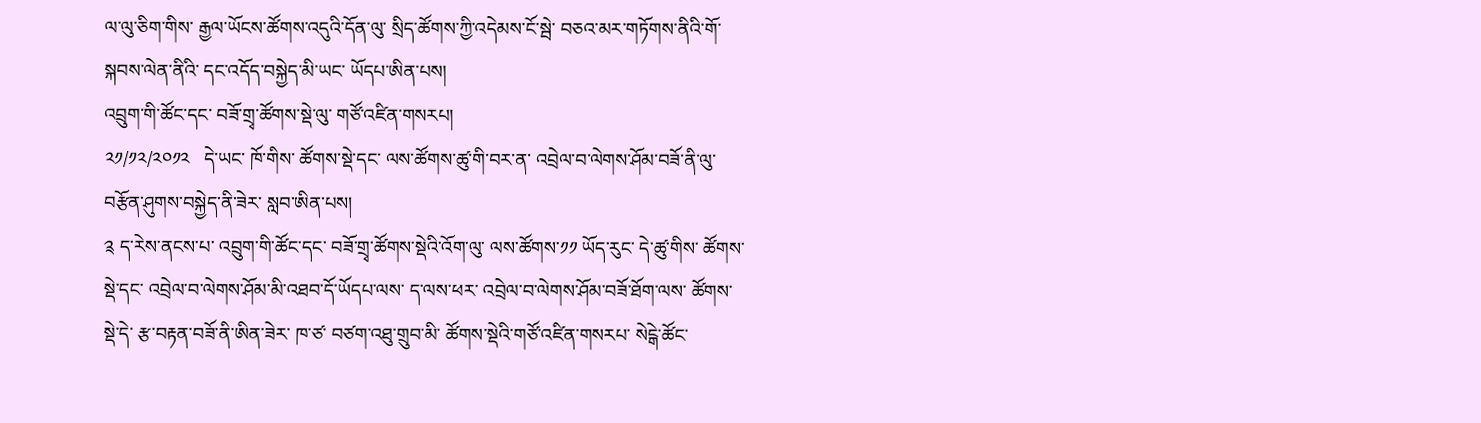ལ་ལུ་ཅིག་གིས་ རྒྱལ་ཡོངས་ཚོགས་འདུའི་དོན་ལུ་ སྲིད་ཚོགས་ཀྱི་འདེམས་ངོ་སྦེ་ བཅའ་མར་གཏོགས་ནིའི་གོ་སྐབས་ལེན་ནིའི་ དང་འདོད་བསྐྱེད་མི་ཡང་ ཡོདཔ་ཨིན་པས།
འབྲུག་གི་ཚོང་དང་ བཟོ་གྲྭ་ཚོགས་སྡེ་ལུ་ གཙོ་འཛིན་གསརཔ།
༢༡/༡༢/༢༠༡༢   དེ་ཡང་ ཁོ་གིས་ ཚོགས་སྡེ་དང་ ལས་ཚོགས་ཚུ་གི་བར་ན་ འབྲེལ་བ་ལེགས་ཤོམ་བཟོ་ནི་ལུ་ བརྩོན་ཤུགས་བསྐྱེད་ནི་ཟེར་ སླབ་ཨིན་པས།
༉ ད་རེས་ནངས་པ་ འབྲུག་གི་ཚོང་དང་ བཟོ་གྲྭ་ཚོགས་སྡེའི་འོག་ལུ་ ལས་ཚོགས་༡༡ ཡོད་རུང་ དེ་ཚུ་གིས་ ཚོགས་སྡེ་དང་ འབྲེལ་བ་ལེགས་ཤོམ་མི་འཐབ་དོ་ཡོདཔ་ལས་ ད་ལས་ཕར་ འབྲེལ་བ་ལེགས་ཤོམ་བཟོ་ཐོག་ལས་ ཚོགས་སྡེ་དེ་ རྩ་བརྟན་བཟོ་ནི་ཨིན་ཟེར་ ཁ་ཙ་ བཙག་འཐུ་གྲུབ་མི་ ཚོགས་སྡེའི་གཙོ་འཛིན་གསརཔ་ སེངྒེ་ཚོང་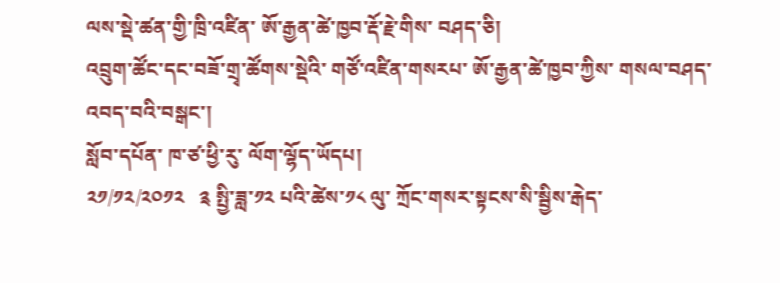ལས་སྡེ་ཚན་གྱི་ཁྲི་འཛིན་ ཨོ་རྒྱན་ཚེ་ཁྱབ་རྡོ་རྗེ་གིས་ བཤད་ཅི།
འབྲུག་ཚོང་དང་བཟོ་གྲྭ་ཚོགས་སྡེའི་ གཙོ་འཛིན་གསརཔ་ ཨོ་རྒྱན་ཚེ་ཁྱབ་ཀྱིས་ གསལ་བཤད་འབད་བའི་བསྒང་།
སློབ་དཔོན་ ཁ་ཙ་ཕྱི་རུ་ ལོག་ལྷོད་ཡོདཔ།
༢༡/༡༢/༢༠༡༢   ༉ སྤྱི་ཟླ་༡༢ པའི་ཚེས་༡༨ ལུ་ ཀྲོང་གསར་སྟངས་སི་སྦྱིས་རྒེད་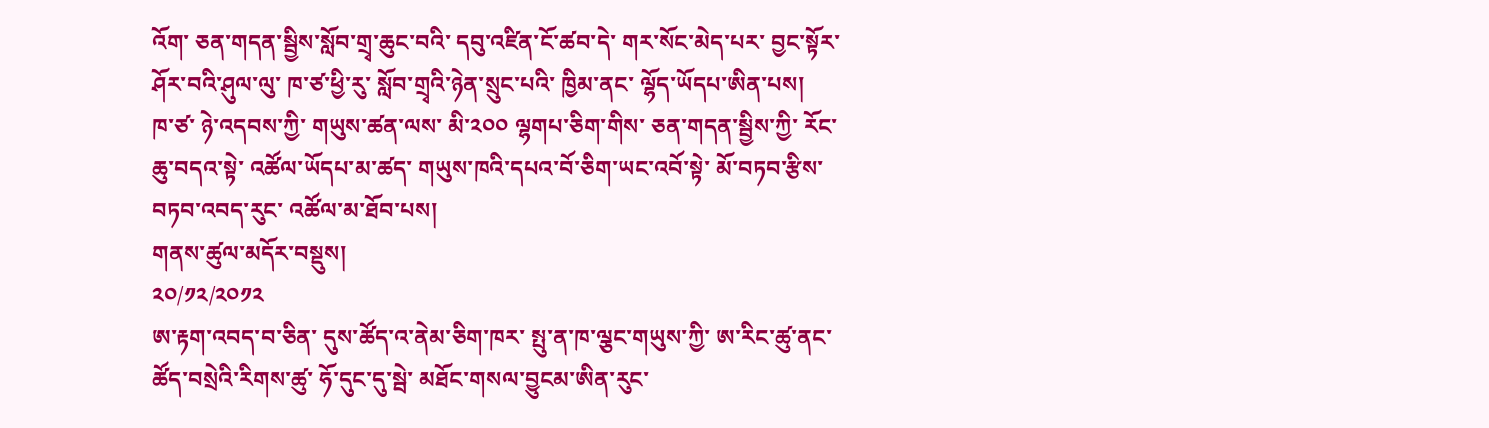འོག་ ཅན་གདན་སྦྱིས་སློབ་གྲྭ་ཆུང་བའི་ དབུ་འཛིན་ངོ་ཚབ་དེ་ གར་སོང་མེད་པར་ བྱང་སྟོར་ཤོར་བའི་ཤུལ་ལུ་ ཁ་ཙ་ཕྱི་རུ་ སློབ་གྲྭའི་ཉེན་སྲུང་པའི་ ཁྱིམ་ནང་ ལྷོད་ཡོདཔ་ཨིན་པས།
ཁ་ཙ་ ཉེ་འདབས་ཀྱི་ གཡུས་ཚན་ལས་ མི་༢༠༠ ལྷགཔ་ཅིག་གིས་ ཅན་གདན་སྦྱིས་ཀྱི་ རོང་ཆུ་བདའ་སྟེ་ འཚོལ་ཡོདཔ་མ་ཚད་ གཡུས་ཁའི་དཔའ་བོ་ཅིག་ཡང་འབོ་སྟེ་ མོ་བཏབ་རྩིས་བཏབ་འབད་རུང་ འཚོལ་མ་ཐོབ་པས།
གནས་ཚུལ་མདོར་བསྡུས།
༢༠/༡༢/༢༠༡༢
ཨ་རྟག་འབད་བ་ཅིན་ དུས་ཚོད་འ་ནེམ་ཅིག་ཁར་ སྤུ་ན་ཁ་ལྕང་གཡུས་ཀྱི་ ཨ་རིང་ཚུ་ནང་ ཚོད་བསྲེའི་རིགས་ཚུ་ ཧོ་དུང་དུ་སྦེ་ མཐོང་གསལ་བྱུངམ་ཨིན་རུང་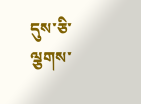དུས་ཅི་ ལྕགས་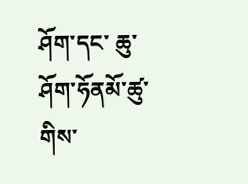ཤོག་དང་ ཆུ་ཤོག་ཧོནམོ་ཚུ་གིས་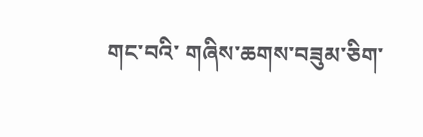གང་བའི་ གཞིས་ཆགས་བཟུམ་ཅིག་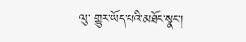ལུ་ གྱུར་ཡོད་པའི་མཐོང་སྣང་།